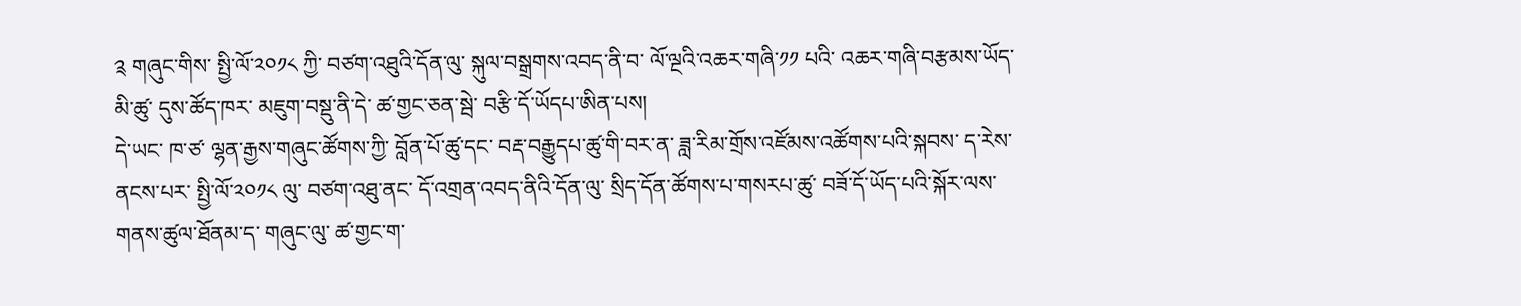༉ གཞུང་གིས་ སྤྱི་ལོ་༢༠༡༨ ཀྱི་ བཙག་འཐུའི་དོན་ལུ་ སྐུལ་བསྒྲགས་འབད་ནི་བ་ ལོ་ལྔའི་འཆར་གཞི་༡༡ པའི་ འཆར་གཞི་བརྩམས་ཡོད་མི་ཚུ་ དུས་ཚོད་ཁར་ མཇུག་བསྡུ་ནི་དེ་ ཚ་གྱང་ཅན་སྦེ་ བརྩི་དོ་ཡོདཔ་ཨིན་པས།
དེ་ཡང་ ཁ་ཙ་ ལྷན་རྒྱས་གཞུང་ཚོགས་ཀྱི་ བློན་པོ་ཚུ་དང་ བརྡ་བརྒྱུདཔ་ཚུ་གི་བར་ན་ ཟླ་རིམ་གྲོས་འཛོམས་འཚོགས་པའི་སྐབས་ ད་རེས་ནངས་པར་ སྤྱི་ལོ་༢༠༡༨ ལུ་ བཙག་འཐུ་ནང་ དོ་འགྲན་འབད་ནིའི་དོན་ལུ་ སྲིད་དོན་ཚོགས་པ་གསརཔ་ཚུ་ བཟོ་དོ་ཡོད་པའི་སྐོར་ལས་ གནས་ཚུལ་ཐོནམ་ད་ གཞུང་ལུ་ ཚ་གྱང་ག་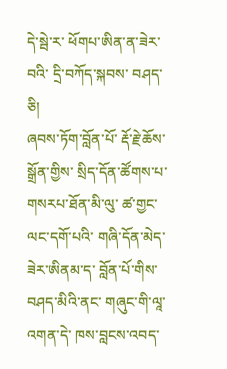དེ་སྦེ་ར་ ཕོགཔ་ཨིན་ན་ཟེར་བའི་ དྲི་བཀོད་སྐབས་ བཤད་ཅི།
ཞབས་ཏོག་བློན་པོ་ རྡོ་རྗེ་ཆོས་སྒྲོན་གྱིས་ སྲིད་དོན་ཚོགས་པ་གསརཔ་ཐོན་མི་ལུ་ ཚ་གྱང་ལང་དགོ་པའི་ གཞི་དོན་མེད་ཟེར་ཨིནམ་ད་ བློན་པོ་གིས་ བཤད་མིའི་ནང་ གཞུང་གི་ལཱ་འགན་དེ་ ཁས་བླངས་འབད་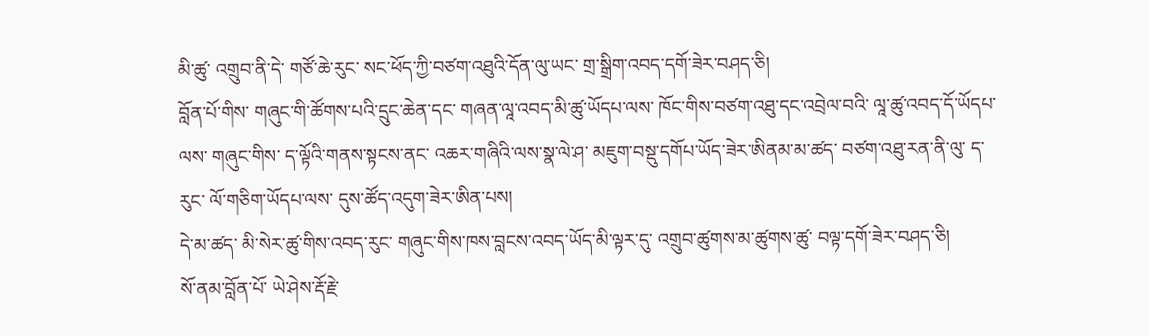མི་ཚུ་ འགྲུབ་ནི་དེ་ གཙོ་ཆེ་རུང་ སང་ཕོད་ཀྱི་བཙག་འཐུའི་དོན་ལུ་ཡང་ གྲ་སྒྲིག་འབད་དགོ་ཟེར་བཤད་ཅི།
བློན་པོ་གིས་ གཞུང་གི་ཚོགས་པའི་དྲུང་ཆེན་དང་ གཞན་ལཱ་འབད་མི་ཚུ་ཡོདཔ་ལས་ ཁོང་གིས་བཙག་འཐུ་དང་འབྲེལ་བའི་ ལཱ་ཚུ་འབད་དོ་ཡོདཔ་ལས་ གཞུང་གིས་ ད་ལྟོའི་གནས་སྟངས་ནང་ འཆར་གཞིའི་ལས་སྣ་ལེ་ཤ་ མཇུག་བསྡུ་དགོཔ་ཡོད་ཟེར་ཨིནམ་མ་ཚད་ བཙག་འཐུ་རན་ནི་ལུ་ ད་རུང་ ལོ་གཅིག་ཡོདཔ་ལས་ དུས་ཚོད་འདུག་ཟེར་ཨིན་པས།
དེ་མ་ཚད་ མི་སེར་ཚུ་གིས་འབད་རུང་ གཞུང་གིས་ཁས་བླངས་འབད་ཡོད་མི་ལྟར་དུ་ འགྲུབ་ཚུགས་མ་ཚུགས་ཚུ་ བལྟ་དགོ་ཟེར་བཤད་ཅི།
སོ་ནམ་བློན་པོ་ ཡེ་ཤེས་རྡོ་རྗེ་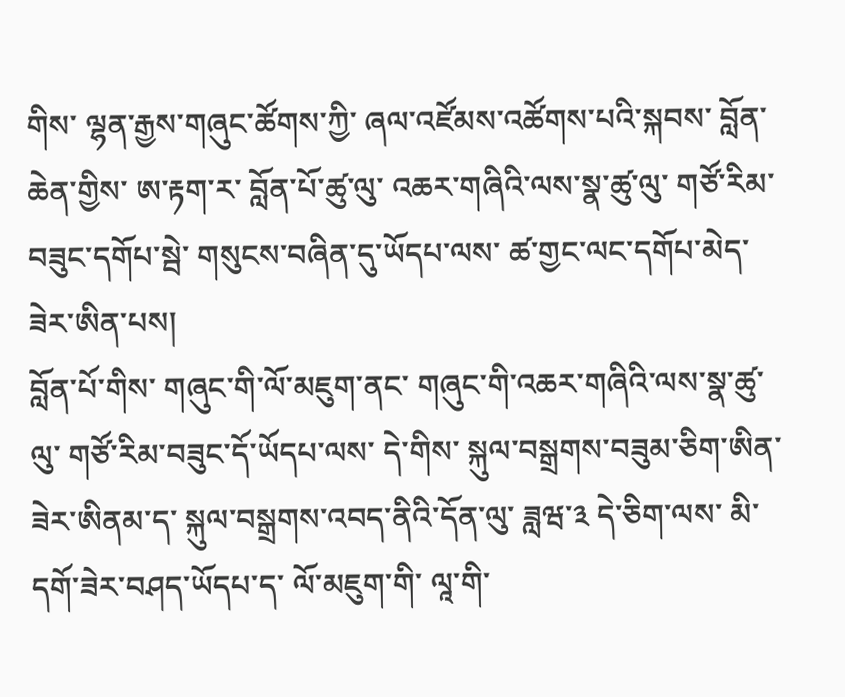གིས་ ལྷན་རྒྱས་གཞུང་ཚོགས་ཀྱི་ ཞལ་འཛོམས་འཚོགས་པའི་སྐབས་ བློན་ཆེན་གྱིས་ ཨ་རྟག་ར་ བློན་པོ་ཚུ་ལུ་ འཆར་གཞིའི་ལས་སྣ་ཚུ་ལུ་ གཙོ་རིམ་བཟུང་དགོཔ་སྦེ་ གསུངས་བཞིན་དུ་ཡོདཔ་ལས་ ཚ་གྱང་ལང་དགོཔ་མེད་ཟེར་ཨིན་པས།
བློན་པོ་གིས་ གཞུང་གི་ལོ་མཇུག་ནང་ གཞུང་གི་འཆར་གཞིའི་ལས་སྣ་ཚུ་ལུ་ གཙོ་རིམ་བཟུང་དོ་ཡོདཔ་ལས་ དེ་གིས་ སྐུལ་བསྒྲགས་བཟུམ་ཅིག་ཨིན་ཟེར་ཨིནམ་ད་ སྐུལ་བསྒྲགས་འབད་ནིའི་དོན་ལུ་ ཟླཝ་༣ དེ་ཅིག་ལས་ མི་དགོ་ཟེར་བཤད་ཡོདཔ་ད་ ལོ་མཇུག་གི་ ལཱ་གི་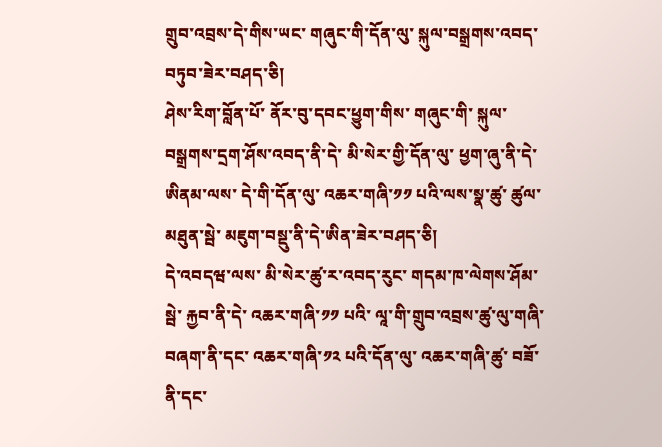གྲུབ་འབྲས་དེ་གིས་ཡང་ གཞུང་གི་དོན་ལུ་ སྐུལ་བསྒྲགས་འབད་བཏུབ་ཟེར་བཤད་ཅི།
ཤེས་རིག་བློན་པོ་ ནོར་བུ་དབང་ཕྱུག་གིས་ གཞུང་གི་ སྐུལ་བསྒྲགས་དྲག་ཤོས་འབད་ནི་དེ་ མི་སེར་གྱི་དོན་ལུ་ ཕྱག་ཞུ་ནི་དེ་ཨིནམ་ལས་ དེ་གི་དོན་ལུ་ འཆར་གཞི་༡༡ པའི་ལས་སྣ་ཚུ་ ཚུལ་མཐུན་སྦེ་ མཇུག་བསྡུ་ནི་དེ་ཨིན་ཟེར་བཤད་ཅི།
དེ་འབདཝ་ལས་ མི་སེར་ཚུ་ར་འབད་རུང་ གདམ་ཁ་ལེགས་ཤོམ་སྦེ་ རྐྱབ་ནི་དེ་ འཆར་གཞི་༡༡ པའི་ ལཱ་གི་གྲུབ་འབྲས་ཚུ་ལུ་གཞི་བཞག་ནི་དང་ འཆར་གཞི་༡༢ པའི་དོན་ལུ་ འཆར་གཞི་ཚུ་ བཟོ་ནི་དང་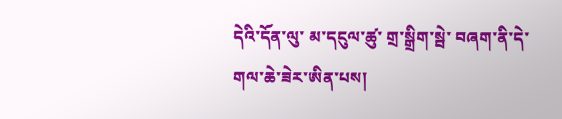དེའི་དོན་ལུ་ མ་དངུལ་ཚུ་ གྲ་སྒྲིག་སྦེ་ བཞག་ནི་དེ་ གལ་ཆེ་ཟེར་ཨིན་པས།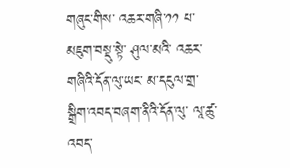གཞུང་གིས་ འཆར་གཞི་༡༡ པ་མཇུག་བསྡུ་སྟེ་ ཤུལ་མའི་ འཆར་གཞིའི་དོན་ལུ་ཡང་ མ་དངུལ་གྲ་སྒྲིག་འབད་བཞག་ནིའི་དོན་ལུ་ ལཱ་ཚུ་འབད་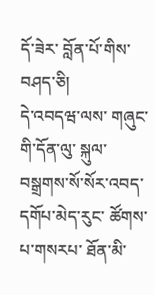དོ་ཟེར་ བློན་པོ་གིས་བཤད་ཅི།
དེ་འབདཝ་ལས་ གཞུང་གི་དོན་ལུ་ སྐུལ་བསྒྲགས་སོ་སོར་འབད་དགོཔ་མེད་རུང་ ཚོགས་པ་གསརཔ་ ཐོན་མི་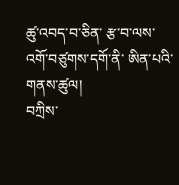ཚུ་འབད་བ་ཅིན་ རྩ་བ་ལས་ འགོ་བཙུགས་དགོ་ནི་ ཨིན་པའི་གནས་ཚུལ།
བཀྲིས་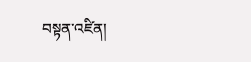བསྟན་འཛིན།